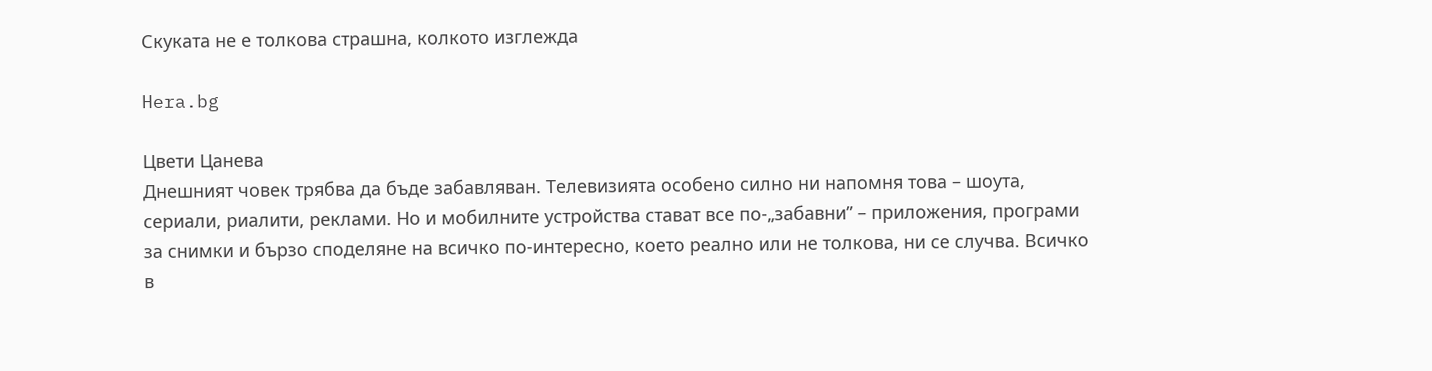Скуката не е толкова страшна, колкото изглежда

Hera.bg

Цвети Цанева
Днешният човек трябва да бъде забавляван. Телевизията особено силно ни напомня това – шоута, сериали, риалити, реклами. Но и мобилните устройства стават все по-„забавни” – приложения, програми за снимки и бързо споделяне на всичко по-интересно, което реално или не толкова, ни се случва. Всичко в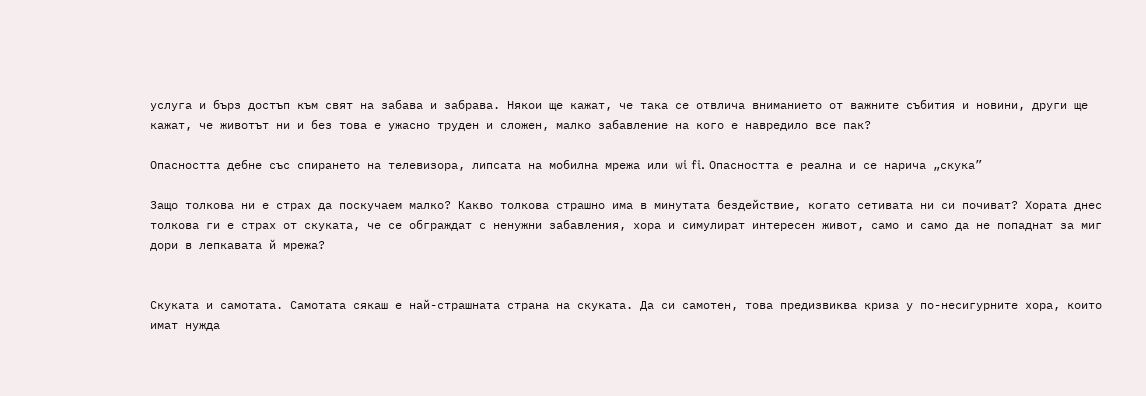услуга и бърз достъп към свят на забава и забрава. Някои ще кажат, че така се отвлича вниманието от важните събития и новини, други ще кажат, че животът ни и без това е ужасно труден и сложен, малко забавление на кого е навредило все пак?

Опасността дебне със спирането на телевизора, липсата на мобилна мрежа или wi fi. Опасността е реална и се нарича „скука”

Защо толкова ни е страх да поскучаем малко? Какво толкова страшно има в минутата бездействие, когато сетивата ни си почиват? Хората днес толкова ги е страх от скуката, че се обграждат с ненужни забавления, хора и симулират интересен живот, само и само да не попаднат за миг дори в лепкавата й мрежа?


Скуката и самотата. Самотата сякаш е най-страшната страна на скуката. Да си самотен, това предизвиква криза у по-несигурните хора, които имат нужда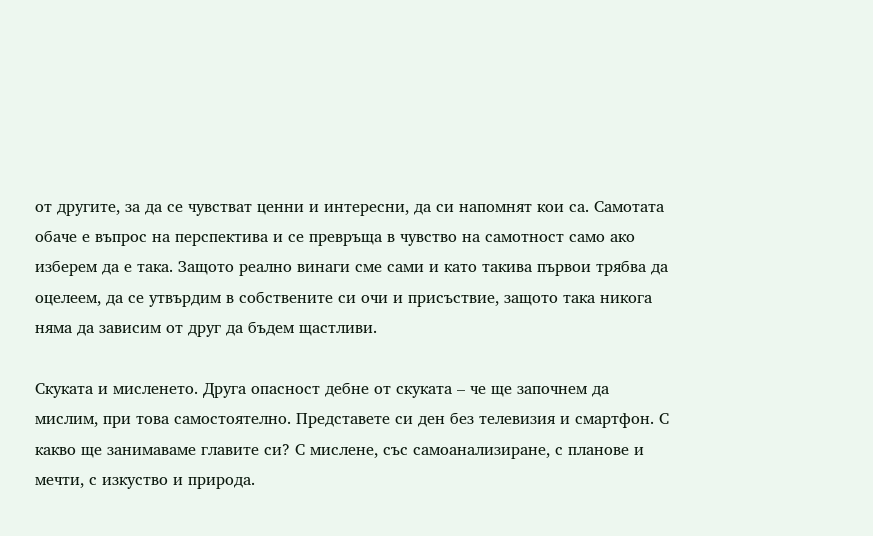от другите, за да се чувстват ценни и интересни, да си напомнят кои са. Самотата обаче е въпрос на перспектива и се превръща в чувство на самотност само ако изберем да е така. Защото реално винаги сме сами и като такива първои трябва да оцелеем, да се утвърдим в собствените си очи и присъствие, защото така никога няма да зависим от друг да бъдем щастливи.

Скуката и мисленето. Друга опасност дебне от скуката – че ще започнем да мислим, при това самостоятелно. Представете си ден без телевизия и смартфон. С какво ще занимаваме главите си? С мислене, със самоанализиране, с планове и мечти, с изкуство и природа.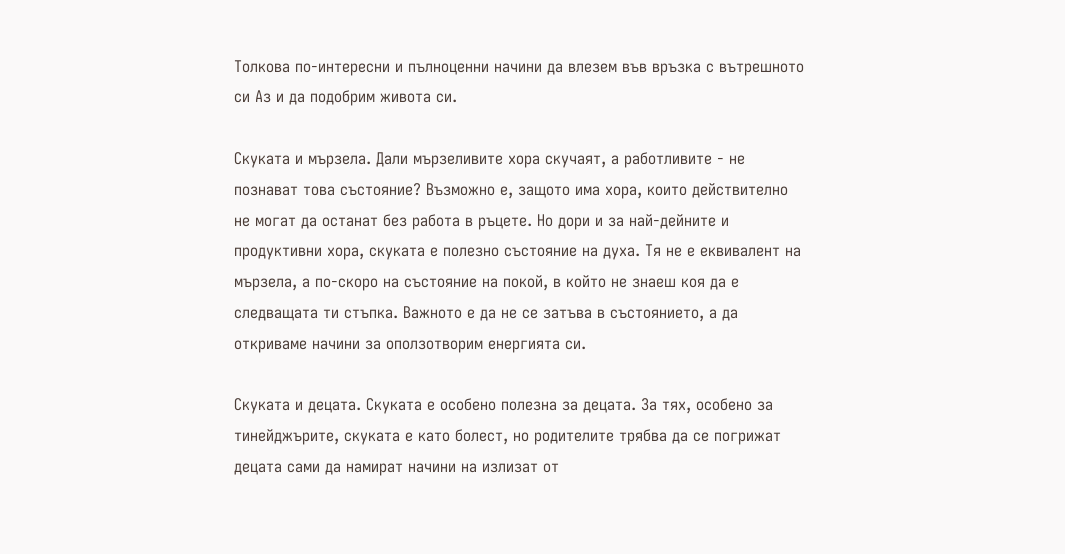Толкова по-интересни и пълноценни начини да влезем във връзка с вътрешното си Аз и да подобрим живота си.

Скуката и мързела. Дали мързеливите хора скучаят, а работливите - не познават това състояние? Възможно е, защото има хора, които действително не могат да останат без работа в ръцете. Но дори и за най-дейните и продуктивни хора, скуката е полезно състояние на духа. Тя не е еквивалент на мързела, а по-скоро на състояние на покой, в който не знаеш коя да е следващата ти стъпка. Важното е да не се затъва в състоянието, а да откриваме начини за оползотворим енергията си.

Скуката и децата. Скуката е особено полезна за децата. За тях, особено за тинейджърите, скуката е като болест, но родителите трябва да се погрижат децата сами да намират начини на излизат от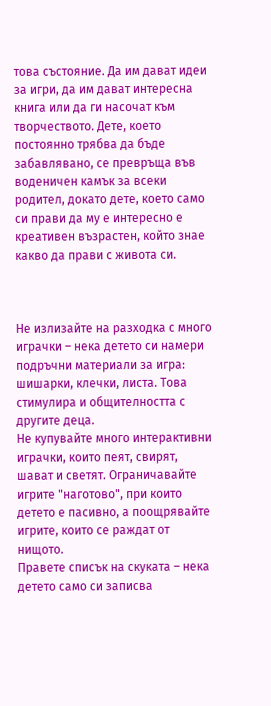това състояние. Да им дават идеи за игри, да им дават интересна книга или да ги насочат към творчеството. Дете, което постоянно трябва да бъде забавлявано, се превръща във воденичен камък за всеки родител, докато дете, което само си прави да му е интересно е креативен възрастен, който знае какво да прави с живота си.



Не излизайте на разходка с много играчки – нека детето си намери подръчни материали за игра: шишарки, клечки, листа. Това стимулира и общителността с другите деца.
Не купувайте много интерактивни играчки, които пеят, свирят, шават и светят. Ограничавайте игрите "наготово", при които детето е пасивно, а поощрявайте игрите, които се раждат от нищото.
Правете списък на скуката – нека детето само си записва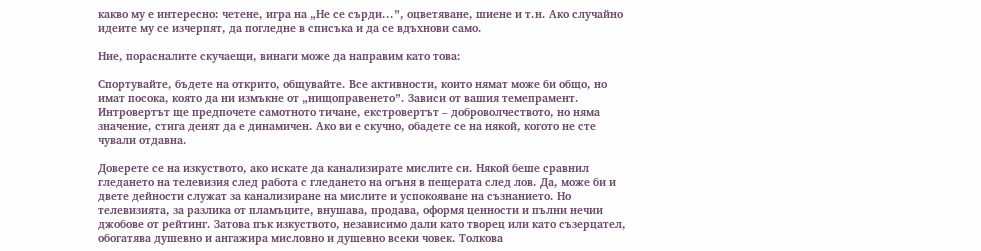какво му е интересно: четене, игра на „Не се сърди...”, оцветяване, шиене и т.н. Ако случайно идеите му се изчерпят, да погледне в списъка и да се вдъхнови само.

Ние, порасналите скучаещи, винаги може да направим като това:

Спортувайте, бъдете на открито, общувайте. Все активности, които нямат може би общо, но имат посока, която да ни измъкне от „нищоправенето”. Зависи от вашия темепрамент. Интровертът ще предпочете самотното тичане, екстровертът – доброволчеството, но няма значение, стига денят да е динамичен. Ако ви е скучно, обадете се на някой, когото не сте чували отдавна.

Доверете се на изкуството, ако искате да канализирате мислите си. Някой беше сравнил гледането на телевизия след работа с гледането на огъня в пещерата след лов. Да, може би и двете дейности служат за канализиране на мислите и успокояване на съзнанието. Но телевизията, за разлика от пламъците, внушава, продава, оформя ценности и пълни нечии джобове от рейтинг. Затова пък изкуството, независимо дали като творец или като съзерцател, обогатява душевно и ангажира мисловно и душевно всеки човек. Толкова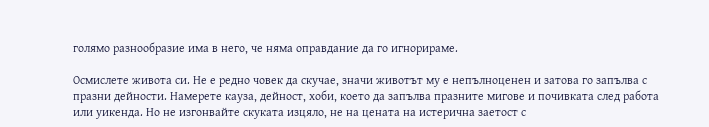голямо разнообразие има в него, че няма оправдание да го игнорираме.

Осмислете живота си. Не е редно човек да скучае, значи животът му е непълноценен и затова го запълва с празни дейности. Намерете кауза, дейност, хоби, което да запълва празните мигове и почивката след работа или уикенда. Но не изгонвайте скуката изцяло, не на цената на истерична заетост с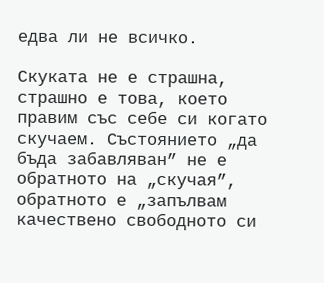едва ли не всичко.

Скуката не е страшна, страшно е това, което правим със себе си когато скучаем. Състоянието „да бъда забавляван” не е обратното на „скучая”, обратното е „запълвам качествено свободното си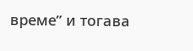време” и тогава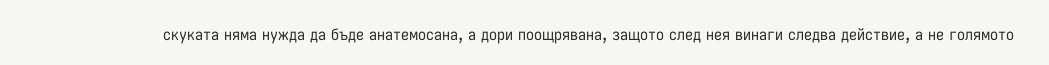скуката няма нужда да бъде анатемосана, а дори поощрявана, защото след нея винаги следва действие, а не голямото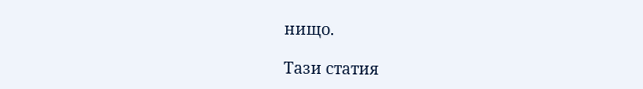нищо.

Tази статия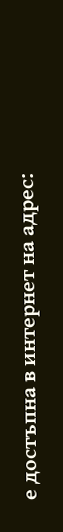е достъпна в интернет на адрес: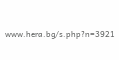www.hera.bg/s.php?n=3921